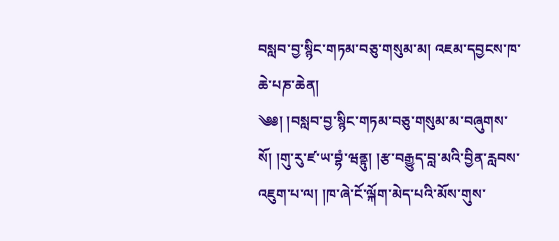བསླབ་བྱ་སྙིང་གཏམ་བཅུ་གསུམ་མ། འཇམ་དབྱངས་ཁ་ཆེ་པཎ་ཆེན།
༄༅། །བསླབ་བྱ་སྙིང་གཏམ་བཅུ་གསུམ་མ་བཞུགས་སོ། །གུ་རུ་ཛ་ཡ་བྷཾ་ཝནྟུ། །རྩ་བརྒྱུད་བླ་མའི་བྱིན་རླབས་འཇུག་པ་ལ། །ཁ་ཞེ་ངོ་ལྐོག་མེད་པའི་མོས་གུས་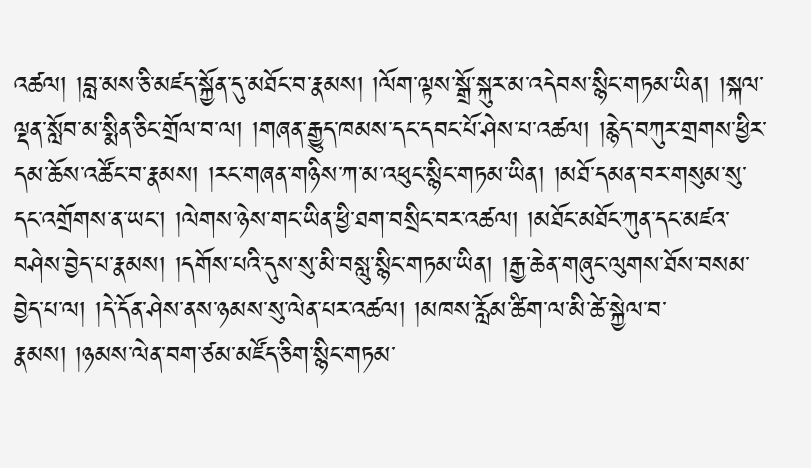འཚལ། །བླ་མས་ཅི་མཛད་སྐྱོན་དུ་མཐོང་བ་རྣམས། །ལོག་ལྟས་སྒྲོ་སྐུར་མ་འདེབས་སྙིང་གཏམ་ཡིན། །སྐལ་ལྡན་སློབ་མ་སྨིན་ཅིང་གྲོལ་བ་ལ། །གཞན་རྒྱུད་ཁམས་དང་དབང་པོ་ཤེས་པ་འཚལ། །རྙེད་བཀུར་གྲགས་ཕྱིར་དམ་ཆོས་འཚོང་བ་རྣམས། །རང་གཞན་གཉིས་ཀ་མ་འཕུང་སྙིང་གཏམ་ཡིན། །མཐོ་དམན་བར་གསུམ་སུ་དང་འགྲོགས་ན་ཡང་། །ལེགས་ཉེས་གང་ཡིན་ཕྱི་ཐག་བསྲིང་བར་འཚལ། །མཐོང་མཐོང་ཀུན་དང་མཛའ་བཤེས་བྱེད་པ་རྣམས། །དགོས་པའི་དུས་སུ་མི་བསླུ་སྙིང་གཏམ་ཡིན། །རྒྱ་ཆེན་གཞུང་ལུགས་ཐོས་བསམ་བྱེད་པ་ལ། །དེ་དོན་ཤེས་ནས་ཉམས་སུ་ལེན་པར་འཚལ། །མཁས་རློམ་ཚིག་ལ་མི་ཚེ་སྐྱེལ་བ་རྣམས། །ཉམས་ལེན་བག་ཙམ་མཛོད་ཅིག་སྙིང་གཏམ་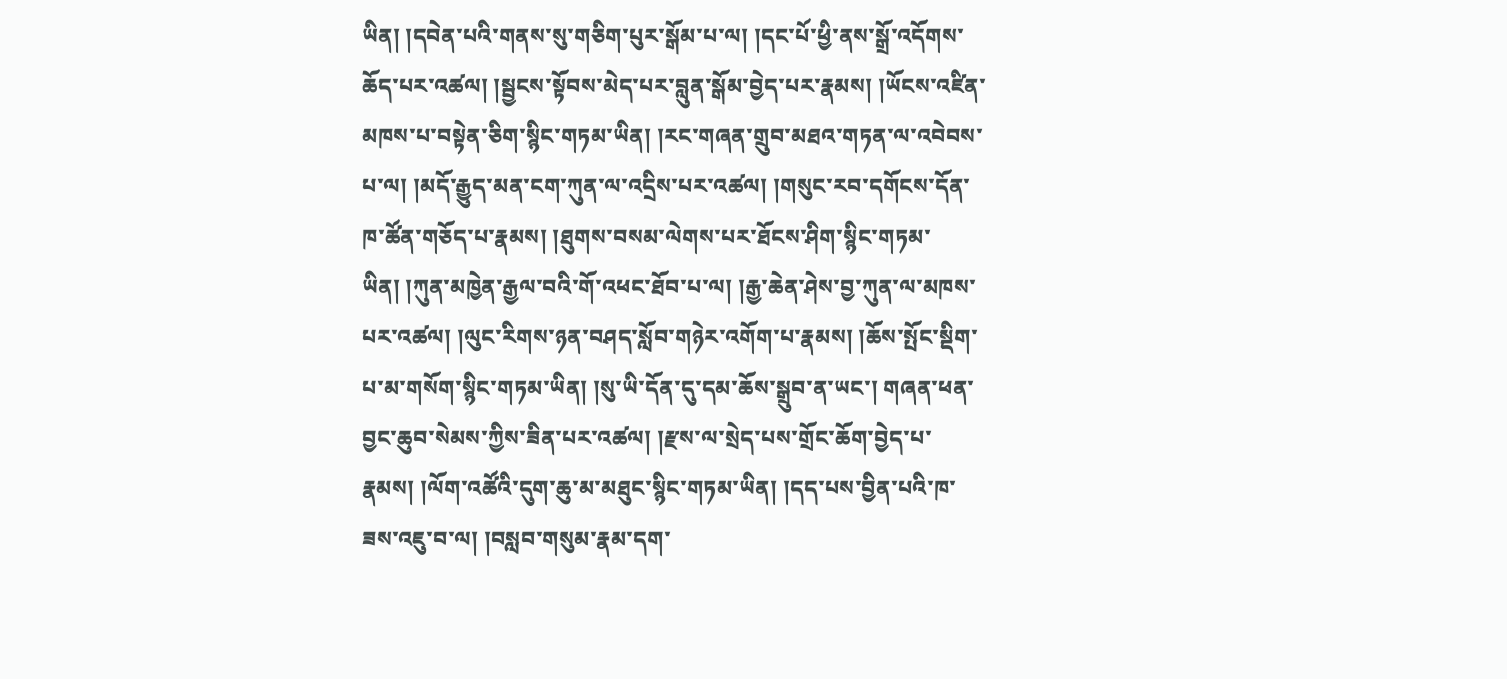ཡིན། །དབེན་པའི་གནས་སུ་གཅིག་པུར་སྒོམ་པ་ལ། །དང་པོ་ཕྱི་ནས་སྒྲོ་འདོགས་ཆོད་པར་འཚལ། །སྦྱངས་སྟོབས་མེད་པར་བླུན་སྒོམ་བྱེད་པར་རྣམས། །ཡོངས་འཛིན་མཁས་པ་བསྟེན་ཅིག་སྙིང་གཏམ་ཡིན། །རང་གཞན་གྲུབ་མཐའ་གཏན་ལ་འབེབས་པ་ལ། །མདོ་རྒྱུད་མན་ངག་ཀུན་ལ་འདྲིས་པར་འཚལ། །གསུང་རབ་དགོངས་དོན་ཁ་ཚོན་གཅོད་པ་རྣམས། །ཐུགས་བསམ་ལེགས་པར་ཐོངས་ཤིག་སྙིང་གཏམ་ཡིན། །ཀུན་མཁྱེན་རྒྱལ་བའི་གོ་འཕང་ཐོབ་པ་ལ། །རྒྱ་ཆེན་ཤེས་བྱ་ཀུན་ལ་མཁས་པར་འཚལ། །ལུང་རིགས་ཉན་བཤད་སློབ་གཉེར་འགོག་པ་རྣམས། །ཆོས་སྤོང་སྡིག་པ་མ་གསོག་སྙིང་གཏམ་ཡིན། །སུ་ཡི་དོན་དུ་དམ་ཆོས་སྒྲུབ་ན་ཡང་། གཞན་ཕན་བྱང་ཆུབ་སེམས་ཀྱིས་ཟིན་པར་འཚལ། །རྫས་ལ་སྲེད་པས་གྲོང་ཆོག་བྱེད་པ་རྣམས། །ལོག་འཚོའི་དུག་ཆུ་མ་མཐུང་སྙིང་གཏམ་ཡིན། །དད་པས་བྱིན་པའི་ཁ་ཟས་འཇུ་བ་ལ། །བསླབ་གསུམ་རྣམ་དག་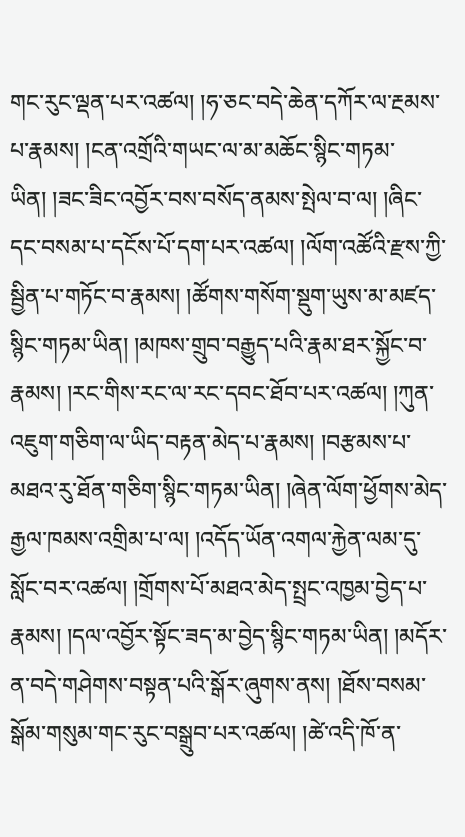གང་རུང་ལྡན་པར་འཚལ། །ཧ་ཅང་བདེ་ཆེན་དཀོར་ལ་རྔམས་པ་རྣམས། །ངན་འགྲོའི་གཡང་ལ་མ་མཆོང་སྙིང་གཏམ་ཡིན། །ཟང་ཟིང་འབྱོར་བས་བསོད་ནམས་སྤེལ་བ་ལ། །ཞིང་དང་བསམ་པ་དངོས་པོ་དག་པར་འཚལ། །ལོག་འཚོའི་རྫས་ཀྱི་སྦྱིན་པ་གཏོང་བ་རྣམས། །ཚོགས་གསོག་སྡུག་ཡུས་མ་མཛད་སྙིང་གཏམ་ཡིན། །མཁས་གྲུབ་བརྒྱུད་པའི་རྣམ་ཐར་སྐྱོང་བ་རྣམས། །རང་གིས་རང་ལ་རང་དབང་ཐོབ་པར་འཚལ། །ཀུན་འཇུག་གཅིག་ལ་ཡིད་བརྟན་མེད་པ་རྣམས། །བརྩམས་པ་མཐའ་རུ་ཐོན་གཅིག་སྙིང་གཏམ་ཡིན། །ཞེན་ལོག་ཕྱོགས་མེད་རྒྱལ་ཁམས་འགྲིམ་པ་ལ། །འདོད་ཡོན་འགལ་རྐྱེན་ལམ་དུ་སློང་བར་འཚལ། །གྲོགས་པོ་མཐའ་མེད་སྤྲང་འཁྱམ་བྱེད་པ་རྣམས། །དལ་འབྱོར་སྟོང་ཟད་མ་བྱེད་སྙིང་གཏམ་ཡིན། །མདོར་ན་བདེ་གཤེགས་བསྟན་པའི་སྒོར་ཞུགས་ནས། །ཐོས་བསམ་སྒོམ་གསུམ་གང་རུང་བསྒྲུབ་པར་འཚལ། །ཚེ་འདི་ཁོ་ན་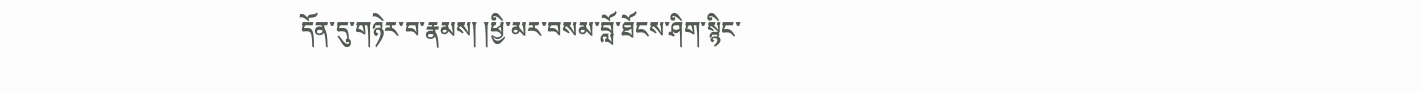དོན་དུ་གཉེར་བ་རྣམས། །ཕྱི་མར་བསམ་བློ་ཐོངས་ཤིག་སྙིང་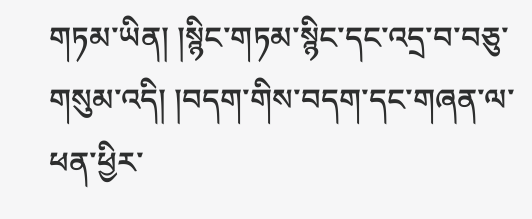གཏམ་ཡིན། །སྙིང་གཏམ་སྙིང་དང་འདྲ་བ་བཅུ་གསུམ་འདི། །བདག་གིས་བདག་དང་གཞན་ལ་ཕན་ཕྱིར་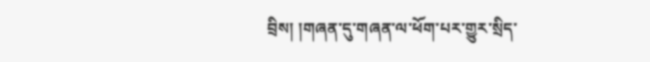བྲིས། །གཞན་དུ་གཞན་ལ་ཕོག་པར་གྱུར་སྲིད་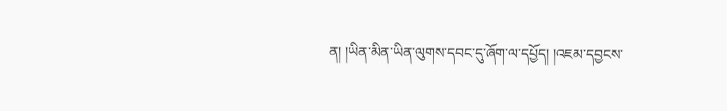ན། །ཡིན་མིན་ཡིན་ལུགས་དབང་དུ་ཞོག་ལ་དཔྱོད། །འཇམ་དབྱངས་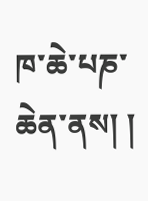ཁ་ཆེ་པཎ་ཆེན་ནས། །